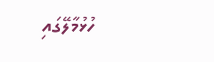ހުޅުމާލޭގައި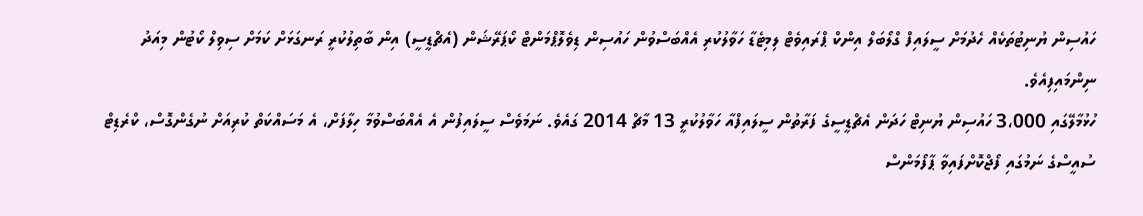ހައުސިން ޔުނިޓުތަކެއް ހެދުމަށް ސީލައިފް ގްލޯބަލް އިންކް ޕްރައިވެޓް ލިމިޓެޑާ ހަވާލުކުރި އެއްބަސްވުން ހައުސިން ޑިވެލޮޕްމަންޓް ކޯޕަރޭޝަން (އެޗްޑީސީ) އިން ބާތިލުކުރީ ރަނގަޅަށް ކަމަށް ސިވިލް ކޯޓުން މިއަދު ނިންމައިފިއެވެ.
ހުޅުމާލޭގައި 3،000 ހައުސިން ޔުނިޓް ހަދަން އެޗްޑީސީގެ ފަރާތުން ސީލައިފްއާ ހަވާލުކުރީ 13 މާޗް 2014 ގައެވެ. ނަމަވެސް ސީލައިފުން އެ އެއްބަސްވުމާ ހިލާފަށް، އެ މަސައްކަތް ކުރިއަށް ނުގެންގޮސް، ކްރެޑިޓް ސުއީސްގެ ނަމުގައި ފޯޖްކޮށްފައިވާ ޕާފޯމަންސް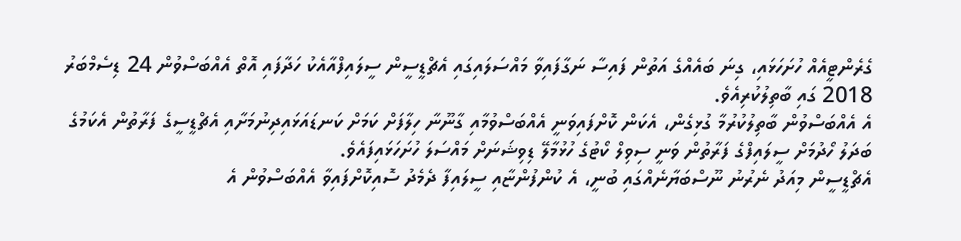ގެރެންޓީއެއް ހުށަހަޅައި، ގިނަ ބައެއްގެ އަތުން ފައިސާ ނަގާފައިވާ މައްސަލައިގައި އެޗްޑީސީން ސީލައިފްއާއެކު ހަދާފައި އޮތް އެއްބަސްވުން 24 ޑިސެމްބަރު 2018 ގައި ބާތިލުކުރިއެވެ.
އެ އެއްބަސްވުން ބާތިލުކުރުމާ ގުޅިގެން، އެކަން ކޮށްފައިވަނީ އެއްބަސްވުމާއި ގާނޫނާ ހިލާފަށް ކަމަށް ކަނޑައަޅައިދިނުމަށާއި އެޗްޑީސީގެ ފަރާތުން އެކަމުގެ ބަދަލު ހޯދުމަށް ސީލައިފްގެ ފަރާތުން ވަނީ ސިވިލް ކޯޓުގެ ހުޅުމާލޭ ޑިވިޝަނަށް މައްސަލަ ހުށަހަޅައިފައެވެ.
އެޗްޑީސީން މިއަދު ނެރުނު ނޫސްބަޔާނެއްގައި ބުނީ، އެ ކުންފުންޏާއި ސީލައިފާ ދެމެދު ސޮއިކޮށްފައިވާ އެއްބަސްވުން އެ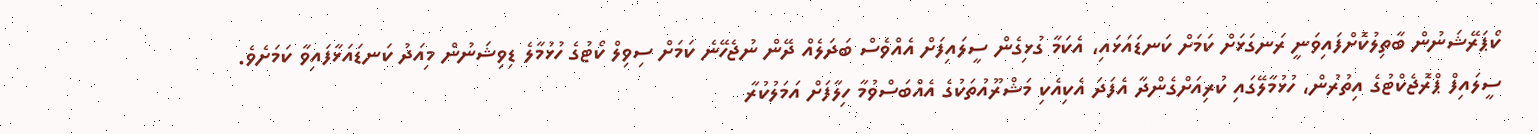ކޯޕަރޭޝަނުން ބާތިލުކޮށްފައިވަނީ ރަނގަޅަށް ކަމަށް ކަނޑައަޅައި، އެކަމާ ގުޅިގެން ސީލައިފަށް އެއްވެސް ބަދަލެއް ދޭން ނުޖެހޭނެ ކަމަށް ސިވިލް ކޯޓުގެ ހުޅުމާލެ ޑިވިޝަނުން މިއަދު ކަނޑައަޅާފައިވާ ކަމަށެވެ.
ސީލައިފް ޕްރޮޖެކްޓުގެ އިތުރުން، ހުޅުމާލޭގައި ކުރިއަށްގެންދާ އެފަދަ އެކިއެކި މަޝްރޫއުތަކުގެ އެއްބަސްވުމާ ހިލާފަށް އަމަލުކުރާ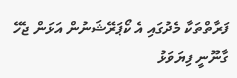ފަރާތްތަކާ މެދުގައި އެ ކޯޕަރޭޝަނުން އަޅަން ޖެހޭ ގާނޫނީ ފިޔަވަޅު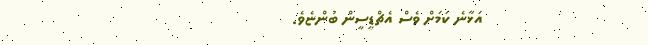އަޅާނެ ކަމަށް ވެސް އެޗްޑީސީން ބުންޏެވެ.